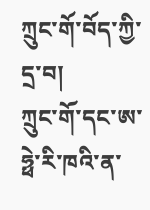ཀྲུང་གོ་བོད་ཀྱི་དྲ་བ།
ཀྲུང་གོ་དང་ཨ་ཧྥེ་རི་ཁའི་ན་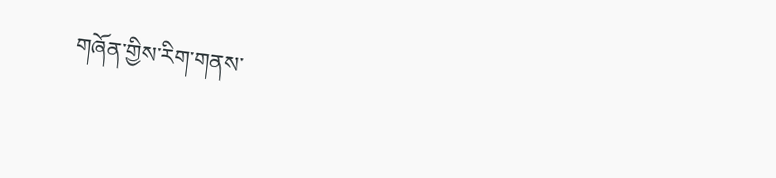གཞོན་གྱིས་རིག་གནས་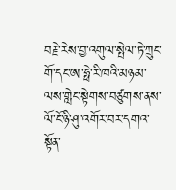བརྗེ་རེས་བྱ་འགུལ་སྤེལ་ཏེ་ཀྲུང་གོ་དང་ཨ་ཧྥེ་རི་ཁའི་མཉམ་ལས་གླེང་སྟེགས་བཙུགས་ནས་ལོ་ངོ་ཉི་ཤུ་འགོར་བར་དགའ་སྟོན་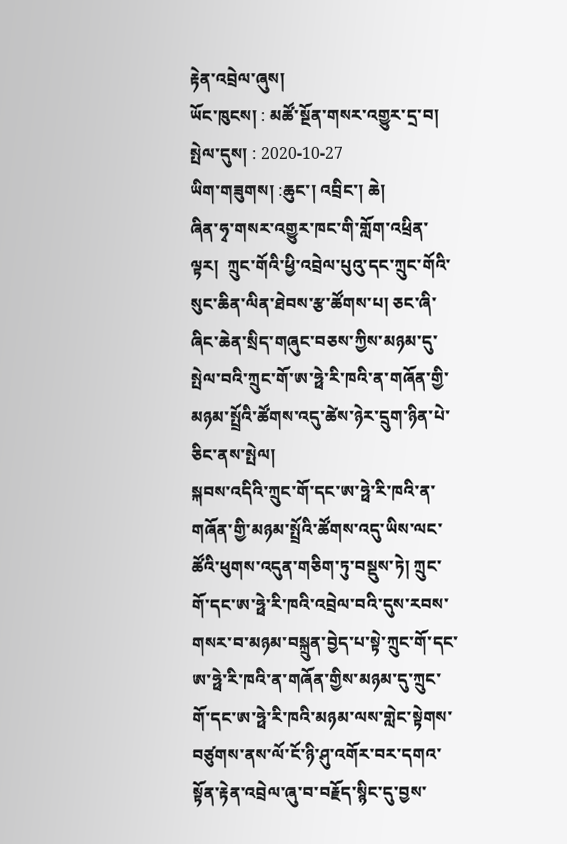རྟེན་འབྲེལ་ཞུས།
ཡོང་ཁུངས། : མཚོ་སྔོན་གསར་འགྱུར་དྲ་བ།     སྤེལ་དུས། : 2020-10-27
ཡིག་གཟུགས། :ཆུང་། འབྲིང་། ཆེ།
ཞིན་ཧྭ་གསར་འགྱུར་ཁང་གི་གློག་འཕྲིན་ལྟར།  ཀྲུང་གོའི་ཕྱི་འབྲེལ་པུའུ་དང་ཀྲུང་གོའི་སུང་ཆིན་ལིན་ཐེབས་རྩ་ཚོགས་པ། ཅང་ཞི་ཞིང་ཆེན་སྲིད་གཞུང་བཅས་ཀྱིས་མཉམ་དུ་སྤེལ་བའི་ཀྲུང་གོ་ཨ་ཧྥེ་རི་ཁའི་ན་གཞོན་གྱི་མཉམ་སྤྲོའི་ཚོགས་འདུ་ཚེས་ཉེར་དྲུག་ཉིན་པེ་ཅིང་ནས་སྤེལ།
སྐབས་འདིའི་ཀྲུང་གོ་དང་ཨ་ཧྥེ་རི་ཁའི་ན་གཞོན་གྱི་མཉམ་སྤྲོའི་ཚོགས་འདུ་ཡིས་ལང་ཚོའི་ཕུགས་འདུན་གཅིག་ཏུ་བསྡུས་ཏེ། ཀྲུང་གོ་དང་ཨ་ཧྥེ་རི་ཁའི་འབྲེལ་བའི་དུས་རབས་གསར་བ་མཉམ་བསྐྲུན་བྱེད་པ་སྟེ་ཀྲུང་གོ་དང་ཨ་ཧྥེ་རི་ཁའི་ན་གཞོན་གྱིས་མཉམ་དུ་ཀྲུང་གོ་དང་ཨ་ཧྥེ་རི་ཁའི་མཉམ་ལས་གླེང་སྟེགས་བཙུགས་ནས་ལོ་ངོ་ཉི་ཤུ་འགོར་བར་དགའ་སྟོན་རྟེན་འབྲེལ་ཞུ་བ་བརྗོད་སྙིང་དུ་བྱས་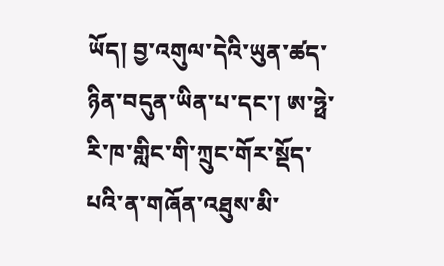ཡོད། བྱ་འགུལ་དེའི་ཡུན་ཚད་ཉིན་བདུན་ཡིན་པ་དང་། ཨ་ཧྥེ་རི་ཁ་གླིང་གི་ཀྲུང་གོར་སྡོད་པའི་ན་གཞོན་འཐུས་མི་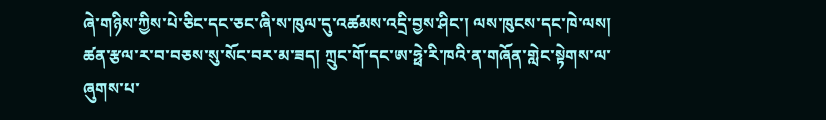ཞེ་གཉིས་ཀྱིས་པེ་ཅིང་དང་ཅང་ཞི་ས་ཁུལ་དུ་འཚམས་འདྲི་བྱས་ཤིང་། ལས་ཁུངས་དང་ཁེ་ལས། ཚན་རྩལ་ར་བ་བཅས་སུ་སོང་བར་མ་ཟད། ཀྲུང་གོ་དང་ཨ་ཧྥེ་རི་ཁའི་ན་གཞོན་གླེང་སྟེགས་ལ་ཞུགས་པ་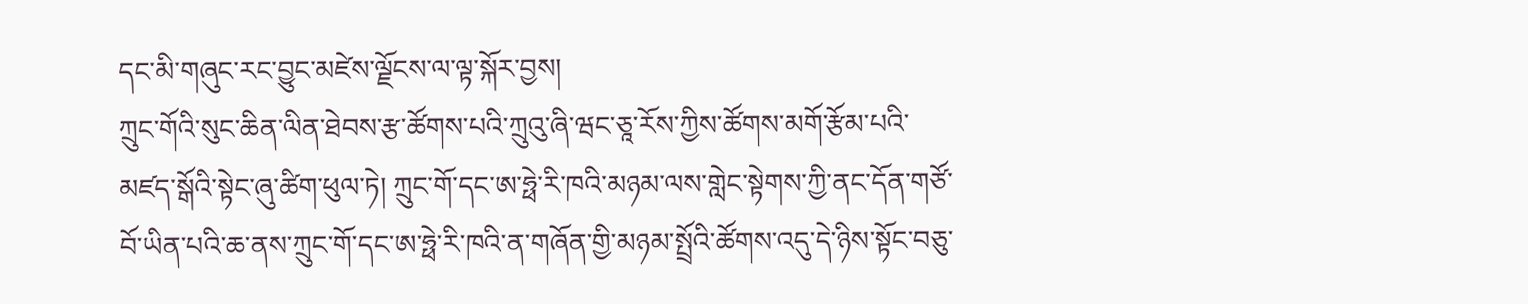དང་མི་གཞུང་རང་བྱུང་མཛེས་ལྗོངས་ལ་ལྟ་སྐོར་བྱས།
ཀྲུང་གོའི་སུང་ཆིན་ལིན་ཐེབས་རྩ་ཚོགས་པའི་ཀྲུའུ་ཞི་ཝང་ཅཱ་རོས་ཀྱིས་ཚོགས་མགོ་རྩོམ་པའི་མཛད་སྒོའི་སྟེང་ཞུ་ཚིག་ཕུལ་ཏེ། ཀྲུང་གོ་དང་ཨ་ཧྥེ་རི་ཁའི་མཉམ་ལས་གླེང་སྟེགས་ཀྱི་ནང་དོན་གཙོ་བོ་ཡིན་པའི་ཆ་ནས་ཀྲུང་གོ་དང་ཨ་ཧྥེ་རི་ཁའི་ན་གཞོན་གྱི་མཉམ་སྤྲོའི་ཚོགས་འདུ་དེ་ཉིས་སྟོང་བཅུ་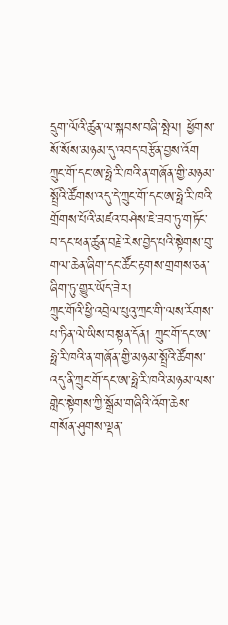དྲུག་ལོའི་ཚུན་ལ་སྐབས་བཞི་སྤེལ། ཕྱོགས་སོ་སོས་མཉམ་དུ་འབད་བརྩོན་བྱས་འོག ཀྲུང་གོ་དང་ཨ་ཧྥེ་རི་ཁའི་ན་གཞོན་གྱི་མཉམ་སྤྲོའི་ཚོགས་འདུ་དེ་ཀྲུང་གོ་དང་ཨ་ཧྥེ་རི་ཁའི་གྲོགས་པོའི་མཛའ་བཤེས་ཇེ་ཟབ་ཏུ་གཏོང་བ་དང་ཕན་ཚུན་བརྗེ་རེས་བྱེད་པའི་སྟེགས་བུ་གལ་ཆེན་ཞིག་དང་ཚོང་རྟགས་གྲགས་ཅན་ཞིག་ཏུ་གྱུར་ཡོད་ཟེར།
ཀྲུང་གོའི་ཕྱི་འབྲེལ་པུའུ་ཀྲང་གི་ལས་རོགས་པ་ཏིན་ལེ་ཡིས་བསྟན་དོན། ཀྲུང་གོ་དང་ཨ་ཧྥེ་རི་ཁའི་ན་གཞོན་གྱི་མཉམ་སྤྲོའི་ཚོགས་འདུ་ནི་ཀྲུང་གོ་དང་ཨ་ཧྥེ་རི་ཁའི་མཉམ་ལས་གླེང་སྟེགས་ཀྱི་སྒྲོམ་གཞིའི་འོག་ཆེས་གསོན་ཤུགས་ལྡན་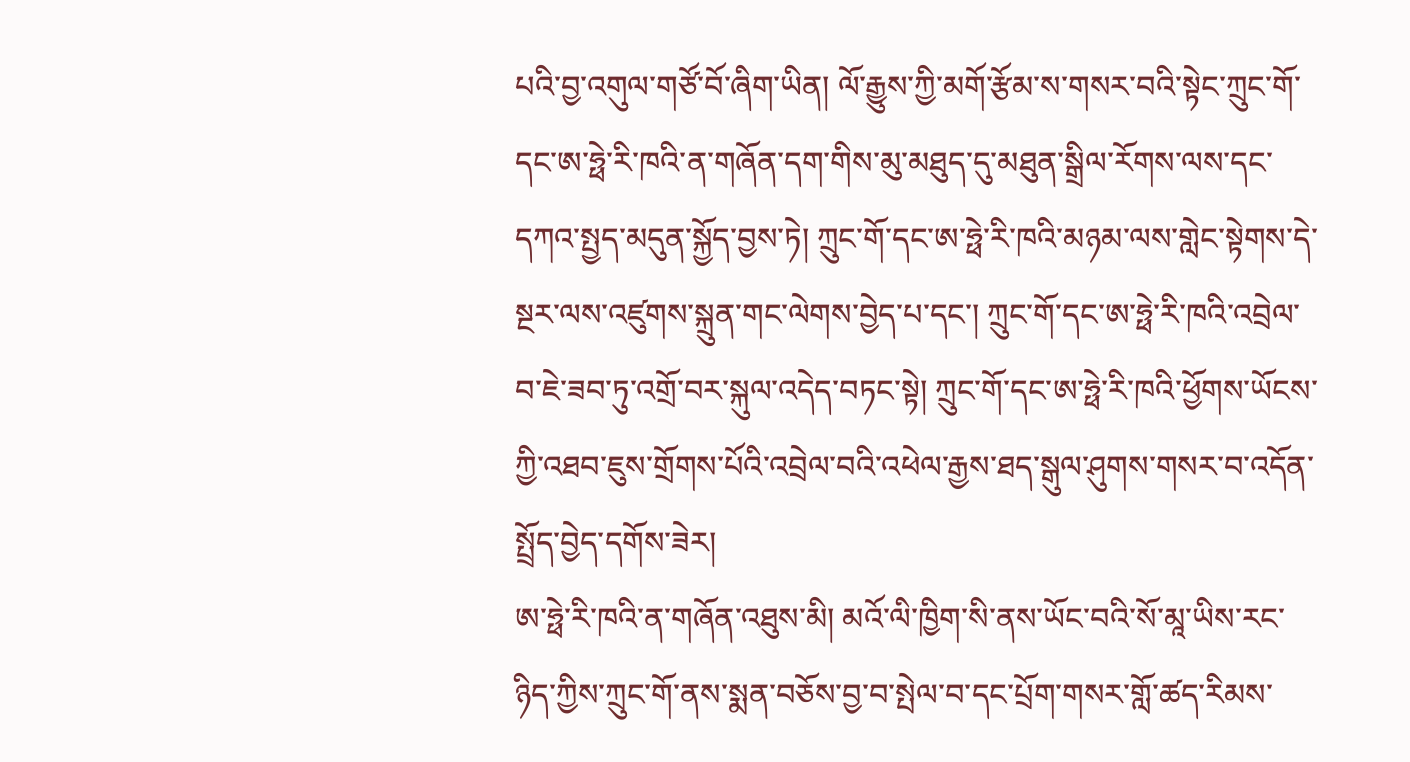པའི་བྱ་འགུལ་གཙོ་བོ་ཞིག་ཡིན། ལོ་རྒྱུས་ཀྱི་མགོ་རྩོམ་ས་གསར་བའི་སྟེང་ཀྲུང་གོ་དང་ཨ་ཧྥེ་རི་ཁའི་ན་གཞོན་དག་གིས་མུ་མཐུད་དུ་མཐུན་སྒྲིལ་རོགས་ལས་དང་དཀའ་སྤྱད་མདུན་སྐྱོད་བྱས་ཏེ། ཀྲུང་གོ་དང་ཨ་ཧྥེ་རི་ཁའི་མཉམ་ལས་གླེང་སྟེགས་དེ་སྔར་ལས་འཛུགས་སྐྲུན་གང་ལེགས་བྱེད་པ་དང་། ཀྲུང་གོ་དང་ཨ་ཧྥེ་རི་ཁའི་འབྲེལ་བ་ཇེ་ཟབ་ཏུ་འགྲོ་བར་སྐུལ་འདེད་བཏང་སྟེ། ཀྲུང་གོ་དང་ཨ་ཧྥེ་རི་ཁའི་ཕྱོགས་ཡོངས་ཀྱི་འཐབ་ཇུས་གྲོགས་པོའི་འབྲེལ་བའི་འཕེལ་རྒྱས་ཐད་སྒུལ་ཤུགས་གསར་བ་འདོན་སྤྲོད་བྱེད་དགོས་ཟེར།
ཨ་ཧྥེ་རི་ཁའི་ན་གཞོན་འཐུས་མི། མའོ་ལི་ཁྱིག་སི་ནས་ཡོང་བའི་སོ་མཱ་ཡིས་རང་ཉིད་ཀྱིས་ཀྲུང་གོ་ནས་སྨན་བཅོས་བྱ་བ་སྤེལ་བ་དང་པྲོག་གསར་གློ་ཚད་རིམས་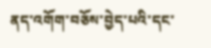ནད་འགོག་བཅོས་བྱེད་པའི་དང་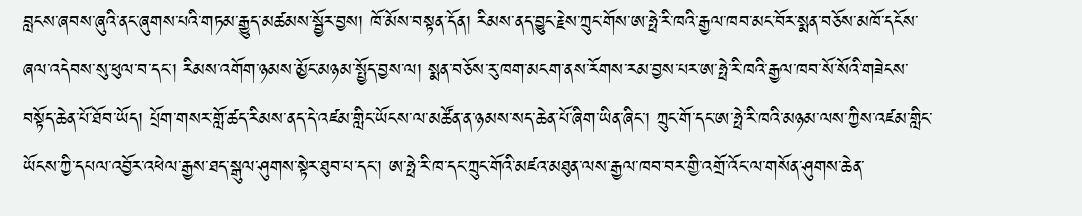བླངས་ཞབས་ཞུའི་ནང་ཞུགས་པའི་གཏམ་རྒྱུད་མཚམས་སྦྱོར་བྱས། ཁོ་མོས་བསྟན་དོན། རིམས་ནད་བྱུང་རྗེས་ཀྲུང་གོས་ཨ་ཧྥེ་རི་ཁའི་རྒྱལ་ཁབ་མང་བོར་སྨན་བཅོས་མཁོ་དངོས་ཞལ་འདེབས་སུ་ཕུལ་བ་དང་། རིམས་འགོག་ཉམས་མྱོང་མཉམ་སྤྱོད་བྱས་ལ། སྨན་བཅོས་རུ་ཁག་མངག་ནས་རོགས་རམ་བྱས་པར་ཨ་ཧྥེ་རི་ཁའི་རྒྱལ་ཁབ་སོ་སོའི་གཟེངས་བསྟོད་ཆེན་པོ་ཐོབ་ཡོད། པྲོག་གསར་གློ་ཚད་རིམས་ནད་དེ་འཛམ་གླིང་ཡོངས་ལ་མཚོན་ན་ཉམས་སད་ཆེན་པོ་ཞིག་ཡིན་ཞིང་། ཀྲུང་གོ་དང་ཨ་ཧྥེ་རི་ཁའི་མཉམ་ལས་ཀྱིས་འཛམ་གླིང་ཡོངས་ཀྱི་དཔལ་འབྱོར་འཕེལ་རྒྱས་ཐད་སྒུལ་ཤུགས་སྟེར་ཐུབ་པ་དང་། ཨ་ཧྥེ་རི་ཁ་དང་ཀྲུང་གོའི་མཛའ་མཐུན་ལས་རྒྱལ་ཁབ་བར་གྱི་འགྲོ་འོང་ལ་གསོན་ཤུགས་ཆེན་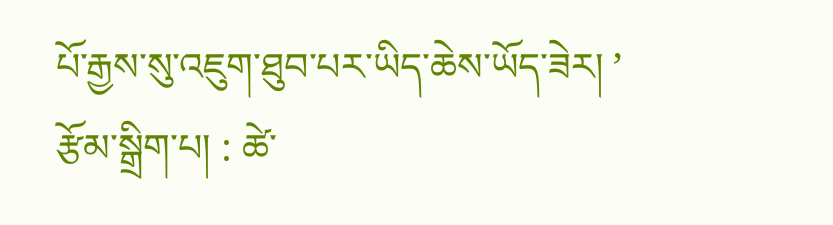པོ་རྒྱས་སུ་འཇུག་ཐུབ་པར་ཡིད་ཆེས་ཡོད་ཟེར། ’
རྩོམ་སྒྲིག་པ། : ཚེ་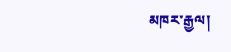མཁར་རྒྱལ།